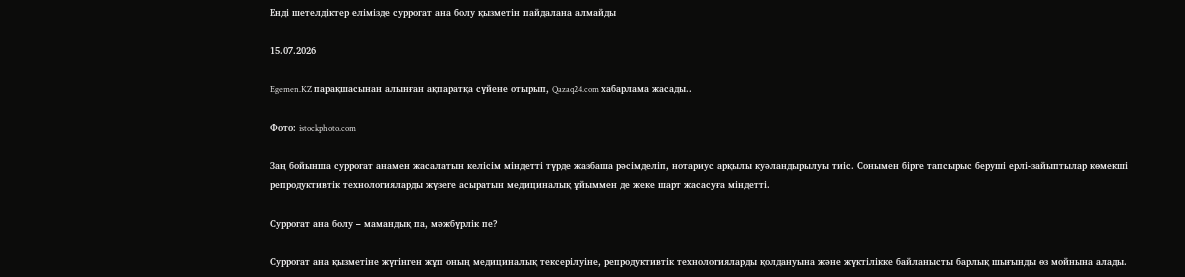Енді шетелдіктер елімізде суррогат ана болу қызметін пайдалана алмайды

15.07.2026

Egemen.KZ парақшасынан алынған ақпаратқа сүйене отырып, Qazaq24.com хабарлама жасады..

Фото: istockphoto.com

Заң бойынша суррогат анамен жасалатын келісім міндетті түрде жазбаша рәсімделіп, нотариус арқылы куәландырылуы тиіс. Сонымен бірге тапсырыс беруші ерлі-зайыптылар көмекші репродуктивтік технологияларды жүзеге асыратын медициналық ұйыммен де жеке шарт жасасуға міндетті.

Суррогат ана болу – мамандық па, мәжбүрлік пе?

Суррогат ана қызметіне жүгінген жұп оның медициналық тексерілуіне, репродуктивтік технологияларды қолдануына және жүктілікке байланысты барлық шығынды өз мойнына алады.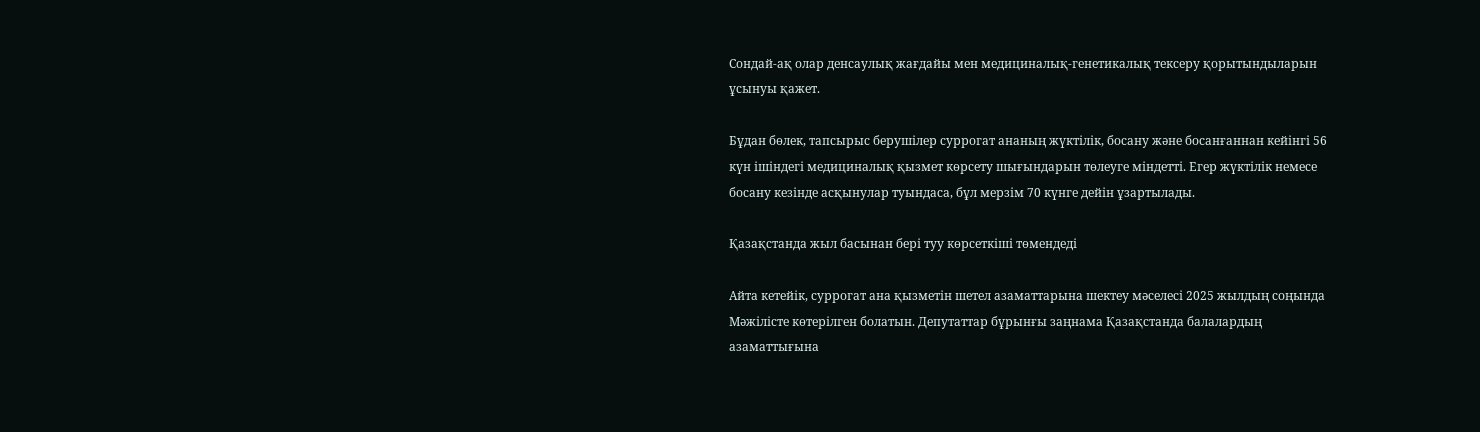Сондай-ақ олар денсаулық жағдайы мен медициналық-генетикалық тексеру қорытындыларын ұсынуы қажет.

Бұдан бөлек, тапсырыс берушілер суррогат ананың жүктілік, босану және босанғаннан кейінгі 56 күн ішіндегі медициналық қызмет көрсету шығындарын төлеуге міндетті. Егер жүктілік немесе босану кезінде асқынулар туындаса, бұл мерзім 70 күнге дейін ұзартылады.

Қазақстанда жыл басынан бері туу көрсеткіші төмендеді

Айта кетейік, суррогат ана қызметін шетел азаматтарына шектеу мәселесі 2025 жылдың соңында Мәжілісте көтерілген болатын. Депутаттар бұрынғы заңнама Қазақстанда балалардың азаматтығына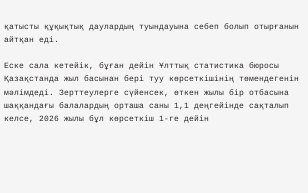қатысты құқықтық даулардың туындауына себеп болып отырғанын айтқан еді.

Еске сала кетейік, бұған дейін Ұлттық статистика бюросы Қазақстанда жыл басынан бері туу көрсеткішінің төмендегенін мәлімдеді. Зерттеулерге сүйенсек, өткен жылы бір отбасына шаққандағы балалардың орташа саны 1,1 деңгейінде сақталып келсе, 2026 жылы бұл көрсеткіш 1-ге дейін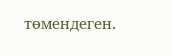төмендеген.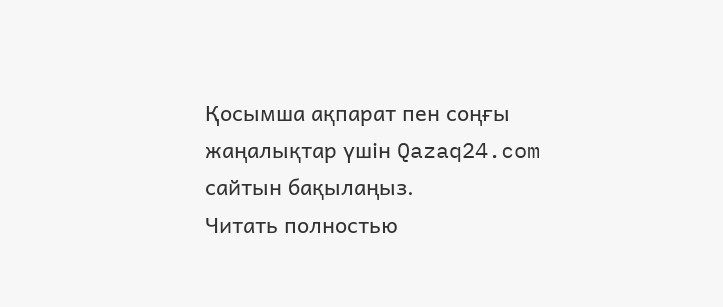Қосымша ақпарат пен соңғы жаңалықтар үшін Qazaq24.com сайтын бақылаңыз.
Читать полностью